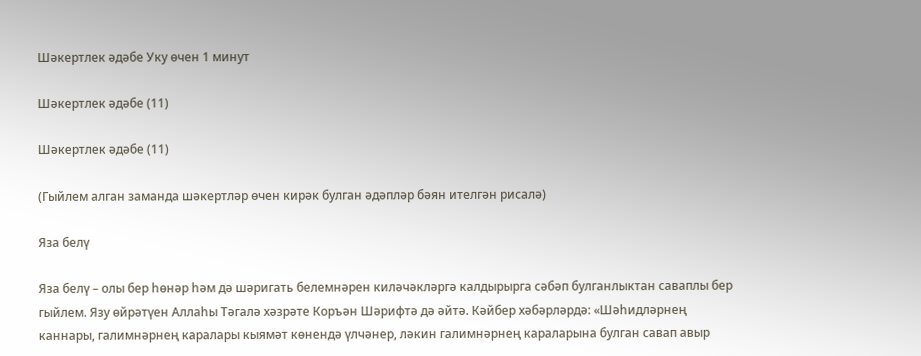Шәкертлек әдәбе Уку өчен 1 минут

Шәкертлек әдәбе (11)

Шәкертлек әдәбе (11)

(Гыйлем алган заманда шәкертләр өчен кирәк булган әдәпләр бәян ителгән рисалә)

Яза белү

Яза белү – олы бер һөнәр һәм дә шәригать белемнәрен киләчәкләргә калдырырга сәбәп булганлыктан саваплы бер гыйлем. Язу өйрәтүен Аллаһы Тәгалә хәзрәте Коръән Шәрифтә дә әйтә. Кәйбер хәбәрләрдә: «Шәһидләрнең каннары, галимнәрнең каралары кыямәт көнендә үлчәнер, ләкин галимнәрнең караларына булган савап авыр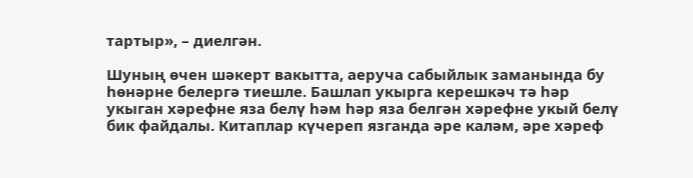тартыр», – диелгән.

Шуның өчен шәкерт вакытта, аеруча сабыйлык заманында бу һөнәрне белергә тиешле. Башлап укырга керешкәч тә һәр укыган хәрефне яза белү һәм һәр яза белгән хәрефне укый белү бик файдалы. Китаплар күчереп язганда әре каләм, әре хәреф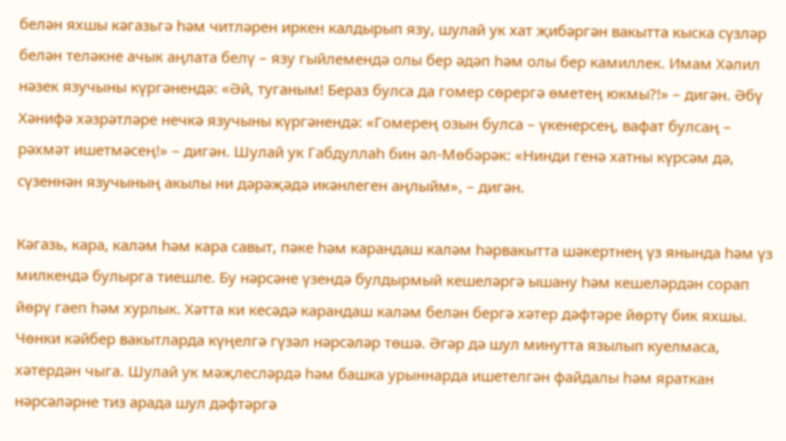белән яхшы кәгазьгә һәм читләрен иркен калдырып язу, шулай ук хат җибәргән вакытта кыска сүзләр белән теләкне ачык аңлата белү – язу гыйлемендә олы бер әдәп һәм олы бер камиллек. Имам Хәлил нәзек язучыны күргәнендә: «Әй, туганым! Бераз булса да гомер сөрергә өметең юкмы?!» – дигән. Әбү Хәнифә хәзрәтләре нечкә язучыны күргәнендә: «Гомерең озын булса – үкенерсең, вафат булсаң – рәхмәт ишетмәсең!» – дигән. Шулай ук Габдуллаһ бин әл-Мөбәрәк: «Нинди генә хатны күрсәм дә, сүзеннән язучының акылы ни дәрәҗәдә икәнлеген аңлыйм», – дигән.

Кәгазь, кара, каләм һәм кара савыт, пәке һәм карандаш каләм һәрвакытта шәкертнең үз янында һәм үз милкендә булырга тиешле. Бу нәрсәне үзендә булдырмый кешеләргә ышану һәм кешеләрдән сорап йөрү гаеп һәм хурлык. Хәтта ки кесәдә карандаш каләм белән бергә хәтер дәфтәре йөртү бик яхшы. Чөнки кәйбер вакытларда күңелгә гүзәл нәрсәләр төшә. Әгәр дә шул минутта язылып куелмаса, хәтердән чыга. Шулай ук мәҗлесләрдә һәм башка урыннарда ишетелгән файдалы һәм яраткан нәрсәләрне тиз арада шул дәфтәргә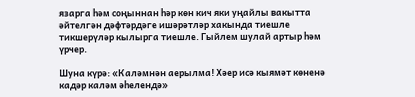язарга һәм соңыннан һәр көн кич яки уңайлы вакытта әйтелгән дәфтәрдәге ишәрәтләр хакында тиешле тикшерүләр кылырга тиешле. Гыйлем шулай артыр һәм үрчер.

Шуна күрә: «Каләмнән аерылма! Хәер исә кыямәт көненә кадәр каләм әһелендә»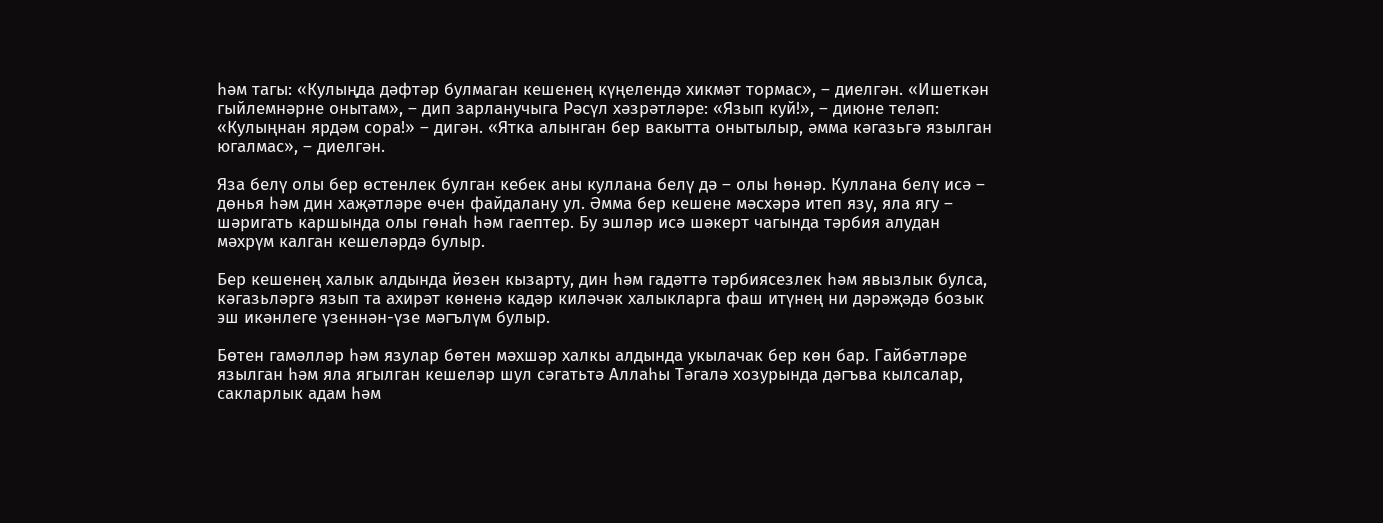һәм тагы: «Кулыңда дәфтәр булмаган кешенең күңелендә хикмәт тормас», – диелгән. «Ишеткән гыйлемнәрне онытам», – дип зарланучыга Рәсүл хәзрәтләре: «Язып куй!», – диюне теләп: «Кулыңнан ярдәм сора!» – дигән. «Ятка алынган бер вакытта онытылыр, әмма кәгазьгә язылган югалмас», – диелгән.

Яза белү олы бер өстенлек булган кебек аны куллана белү дә – олы һөнәр. Куллана белү исә – дөнья һәм дин хаҗәтләре өчен файдалану ул. Әмма бер кешене мәсхәрә итеп язу, яла ягу – шәригать каршында олы гөнаһ һәм гаептер. Бу эшләр исә шәкерт чагында тәрбия алудан мәхрүм калган кешеләрдә булыр.

Бер кешенең халык алдында йөзен кызарту, дин һәм гадәттә тәрбиясезлек һәм явызлык булса, кәгазьләргә язып та ахирәт көненә кадәр киләчәк халыкларга фаш итүнең ни дәрәҗәдә бозык эш икәнлеге үзеннән-үзе мәгълүм булыр.

Бөтен гамәлләр һәм язулар бөтен мәхшәр халкы алдында укылачак бер көн бар. Гайбәтләре язылган һәм яла ягылган кешеләр шул сәгатьтә Аллаһы Тәгалә хозурында дәгъва кылсалар, сакларлык адам һәм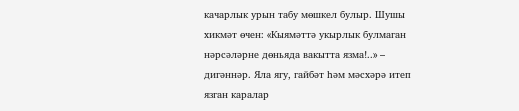качарлык урын табу мөшкел булыр. Шушы хикмәт өчен: «Кыямәттә укырлык булмаган нәрсәләрне дөньяда вакытта язма!..» – дигәннәр. Яла ягу, гайбәт һәм мәсхәрә итеп язган каралар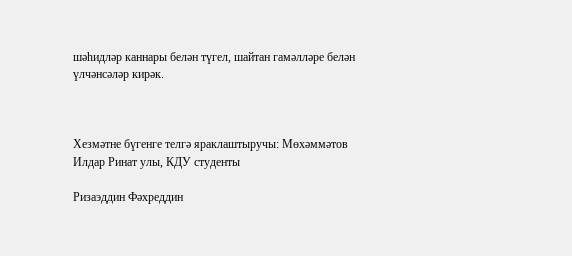шәһидләр каннары белән түгел, шайтан гамәлләре белән үлчәнсәләр кирәк.



Хезмәтне бүгенге телгә яраклаштыручы: Мөхәммәтов Илдар Ринат улы, КДУ студенты

Ризаэддин Фәхреддин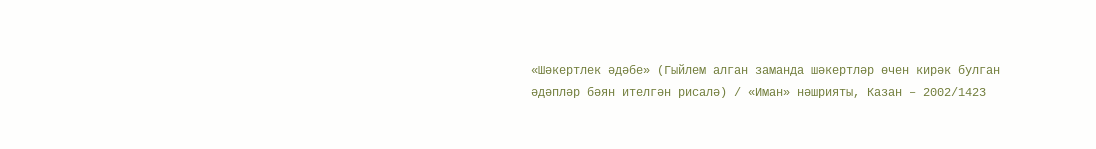«Шәкертлек әдәбе» (Гыйлем алган заманда шәкертләр өчен кирәк булган әдәпләр бәян ителгән рисалә) / «Иман» нәшрияты, Казан – 2002/1423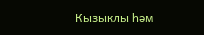Кызыклы һәм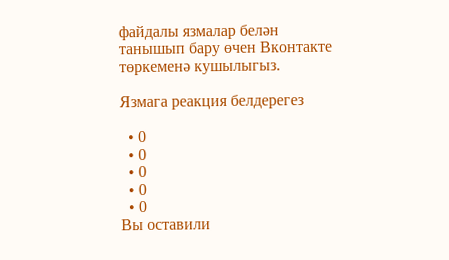файдалы язмалар белән танышып бару өчен Вконтакте төркеменә кушылыгыз.

Язмага реакция белдерегез

  • 0
  • 0
  • 0
  • 0
  • 0
Вы оставили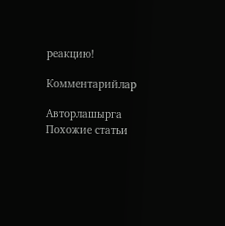реакцию!

Комментарийлар

Авторлашырга
Похожие статьи